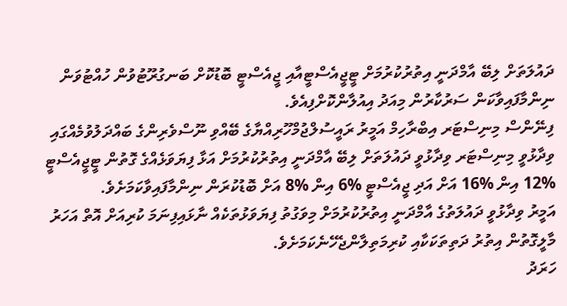ދައުލަތަށް ލިބޭ އާމްދަނީ އިތުރުކުރުމަށް ޓީޖީއެސްޓީއާއި ޖީއެސްޓީ ބޮޑުކޮށް ބަނގުރޫޓުވުން ހުއްޓުވަން ނިންމާފައިވާކަން ސަރުކާރުން މިއަދު އިއުލާންކޮށްފިއެވެ.
ފިނޭންސް މިނިސްޓަރ އިބްރާހިމް އަމީރު ރައީސުލްޖުމްހޫރިއްޔާގެ ބޭއްވި ނޫސްވެރިންގެ ބައްދަލުވުމެއްގައި ވިދާޅުވީ މިނިސްޓަރ ވިދާޅުވީ ދައުލަތަށް ލިބޭ އާމްދަނީ އިތުރުކުރުމަށް އަޅާ ފިޔަވަޅެއްގެ ގޮތުން ޓީޖީއެސްޓީ %12 އިން %16 އަށް އަދި ޖީއެސްޓީ %6 އިން %8 އަށް ބޮޑުކުރަން ނިންމާފައިވާކަމަށެވެ.
އަމީރު ވިދާޅުވީ ދައުލަތުގެ އާމްދަނީ އިތުރުކުރުމަށް މިވަގުތު ފިޔަވަޅުތަކެއް ނާޅައިފިނަމަ ކުރިއަށް އޮތް އަހަރު މާލީގޮތުން އިތުރު ދަތިތަކަކާއި ކުރިމަތިލާންޖެހޭނެކަމަށެވެ.
ހަރަދު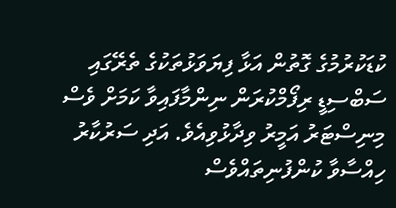ކުޑަކުރުމުގެ ގޮތުން އަޅާ ފިޔަވަޅުތަކުގެ ތެރޭގައި ސަބްސިޑީ ރިފޯމްކުރަން ނިންމާފައިވާ ކަމަށް ވެސް މިނިސްޓަރު އަމީރު ވިދާޅުވިއެވެ. އަދި ސަރުކާރު ހިއްސާވާ ކުންފުނިތައްވެސް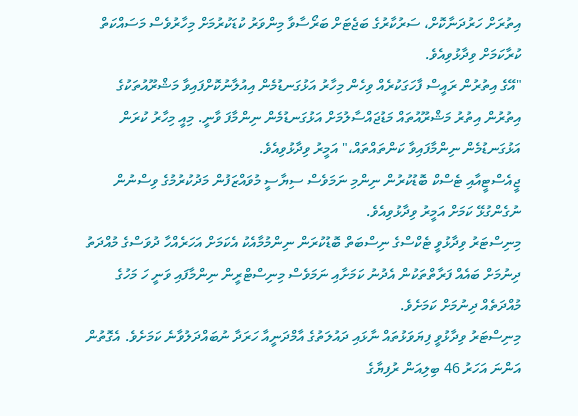އިތުރަށް ހަރުދަނާކޮށް، ސަރުކާރުގެ ބަޖެޓަށް ބަރޯސާވާ މިންވަރު ކުޑަކުރުމަށް މިހާރުވެސް މަސައްކަތް ކުރާކަމަށް ވިދާޅުވިއެވެ.
"އޭގެ އިތުރުން ރައީސް ފާހަގަކުރެއް ވިހެން މިހާރު އަޅުގަނޑުމެން އިއުލާނުކޮށްފައިވާ މަޝްރޫއުތަކުގެ އިތުރުން އިތުރު މަޝްރޫއުތައް މަޑުޖައްސާލުމަށް އަޅުގަނޑުމެން ނިންމާފަ ވާނީ. މިއީ މިހާރު ކުރަން އަޅުގަނޑުމެން ނިންމާފައިވާ ކަންތައްތައް،" އަމީރު ވިދާޅުވިއެވެ.
ޖީއެސްޓީއާއި ޓެސްކް ބޮޑުކުރުން ނިންމި ނަމަވެސް ސިޔާސީ މުވައްޒަފުން މަދުކުރުމުގެ ވިސްނުން ނުގެންގުޅޭ ކަމަށް އަމީރު ވިދާޅުވިއެވެ.
މިނިސްޓަރު ވިދާޅުވީ ޓެކްސްގެ ނިސްބަތް ބޮޑުކުރަން ނިންމުމާއެކު އެކަމަށް އަހަރެއްހާ ދުވަސްގެ މުއްދަތު ދިނުމަށް ބައެއް ފަރާތްތަކުން އެދުނު ކަމަށާއި ނަމަވެސް މިނިސްޓްރީން ނިންމާފައި ވަނީ ހަ މަހުގެ މުއްދަތެއް ދިނުމަށް ކަމަށެވެ.
މިނިސްޓަރު ވިދާޅުވީ ފިޔަވަޅުތައް ނާޅައި ދައުލަތުގެ އާމްދަނީއާ ހަރަދާ ނުބައްދަލުވާނެ ކަމަށެވެ. އެގޮތުން އަންނަ އަހަރު 46 ބިލިއަން ރުފިޔާގެ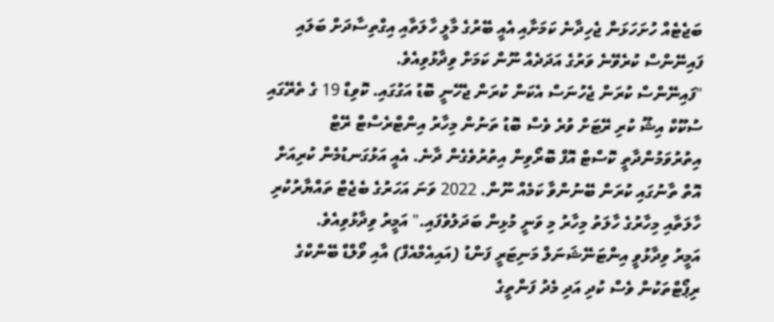ބަޖެޓެއް ހުށަހަޅަން ޖެހިދާނެ ކަމަށާއި އެއީ ބޭރުގެ މާލީ ހާލަތާއި އިގްތިސާދަށް ބަލައި ފައިނޭންސް ކުރެވޭނެ ވަރުގެ އަދަދެއް ނޫން ކަމަށް ވިދާޅުވިއެވެ.
"ފައިނޭންސް ކުރަން ޖެހުނަސް އެކަން ކުރަން ޖެހޭނީ ބޮޑު އަގުގައި. ކޮވިޑް 19 ގެ ތެރޭގައި ސުކޫކް އިޝޫ ކުރި ރޭޓަށް ވުރެ ވެސް ބޮޑު ތަނުން މިހާރު އިންޓްރެސްޓް ރޭޓް އިތުރުވަމުންދާތީ ކޮސްޓް އޮފް ބޮރޯވިން އިތުރުވެގެން ދާނެ. އެއީ އަޅުގަނޑުމެން ކުރިއަށް އޮތް ތާނުގައި ކުރަން ބޭނުންވާ ކަމެއް ނޫން. 2022 ވަނަ އަހަރުގެ ބެޖެޓް ތައްޔާރުކުރި ހާލަތާއި މިހާރުގެ ހާލަތު މިހާރު މި ވަނީ މުޅިން ބަދަލުވެފައި." އަމީރު ވިދާޅުވިއެވެ.
އަމީރު ވިދާޅުވީ އިންޓަނޭޝަނަލް މަނިޓަރީ ފަންޑު (އައިއެމްއެފް) އާއި ވޯލްޑް ބޭންކްގެ ރިޕޯޓްތަކުން ވެސް ކުދި އަދި މެދު ފަންތީގެ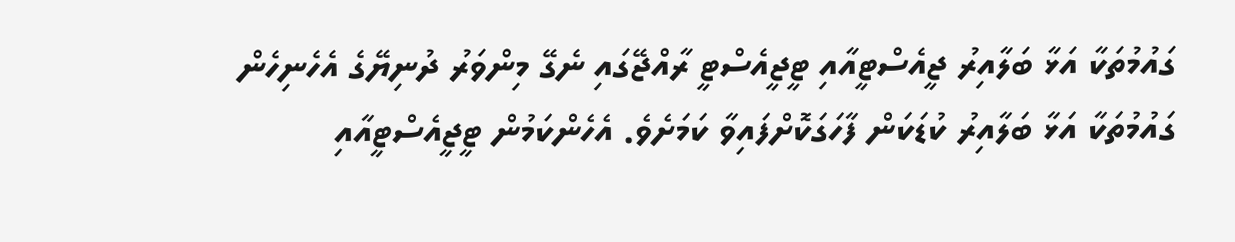ގައުމުތަކާ އަޅާ ބަލާއިރު ޖީއެސްޓީއާއި ޓީޖީއެސްޓީ ރާއްޖޭގައި ނެގޭ މިންވަރު ދުނިޔޭގެ އެހެނިހެން ގައުމުތަކާ އަޅާ ބަލާއިރު ކުޑަކަން ފާހަގަކޮށްފައިވާ ކަމަށެވެ. އެހެންކަމުން ޓީޖީއެސްޓީއާއި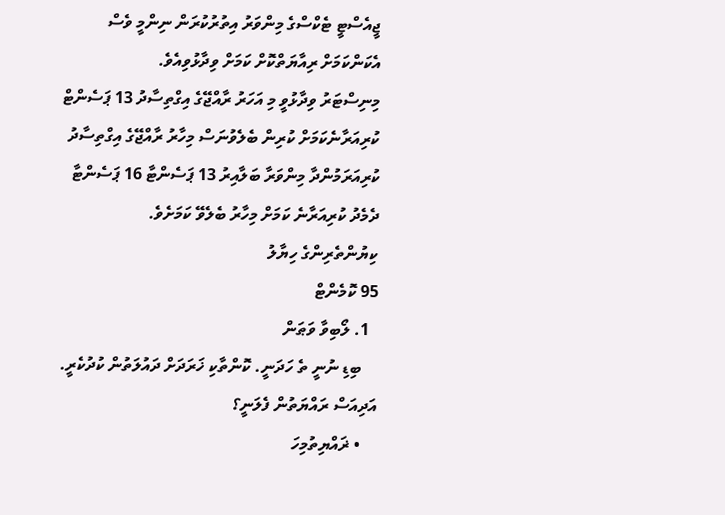ޖީއެސްޓީ ޓެކްސްގެ މިންވަރު އިތުރުކުރަން ނިންމީ ވެސް އެކަންކަމަށް ރިއާޔަތްކޮށް ކަމަށް ވިދާޅުވިއެވެ.
މިނިސްޓަރު ވިދާޅުވީ މި އަހަރު ރާއްޖޭގެ އިގްތިސާދު 13 ޕަސެންޓް ކުރިއަރާނެކަމަށް ކުރިން ބެލެވުނަސް މިހާރު ރާއްޖޭގެ އިގްތިސާދު ކުރިއަރަމުންދާ މިންވަރާ ބަލާއިރު 13 ޕަސެންޓާ 16 ޕަސެންޓާ ދެމެދު ކުރިއަރާނެ ކަމަށް މިހާރު ބެލެވޭ ކަމަށެވެ.
ކިޔުންތެރިންގެ ހިޔާލު
95 ކޮމެންޓް
  1. ލޯބިވާ ވަޠަން
    ބިޑި ނުނީ ތެ ހަދަނީ. ކޮންތާކި ޚަރަދަށް ދައުލަތުން ކުދުކެރީ. އަދިއަސް ރައްޔަތުން ފެލަނީ؟
    • ޜައްޔިތުމިހަ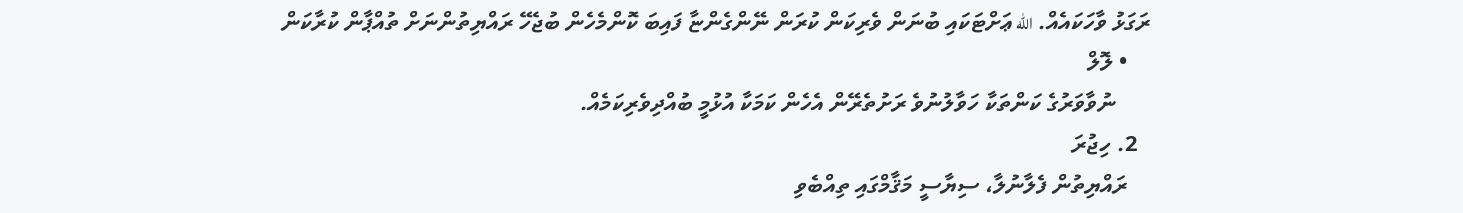ރަގަޅު ވާހަކައެއް. الله ޢަށްޓަކައި ބުނަން ވެރިކަން ކުރަން ނޭންގެންޏާ ފައިބަ ކޮންމެހެން ބުޖެހޭ ރައްޔިތުންނަށް ތުއްޕާން ކުރާކަން
    • ލޮލް
      ނުވާވަރުގެ ކަންތަކާ ހަވާލުނުވެ ރަށުތެރޭން އެހެން ކަމަކާ އުޅުމީ ބުއްދިވެރިކަމެއް.
  2. ހިޖުރަ
    ރައްޔިތުން ފެލާނުލާ، ސިޔާސީ މަޤާމްގައި ތިއްބެވި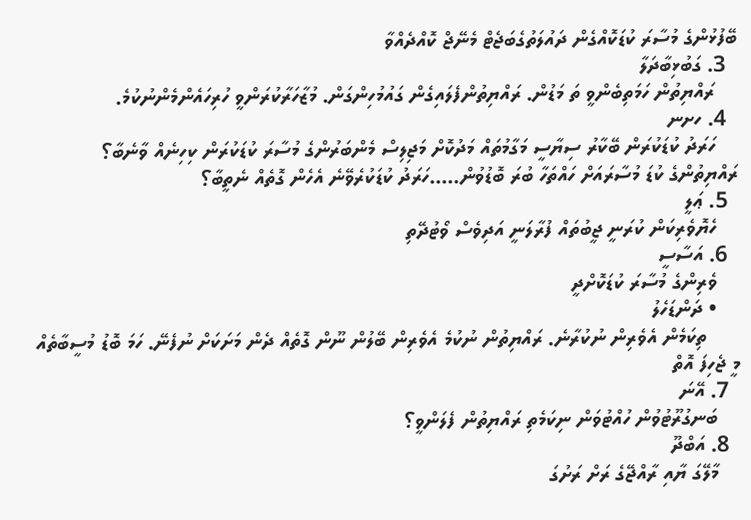ބޭފުޅުންގެ މުސާރަ ކުޑަކޮއްގެން ދައުލަތުގެބަޖެޓް މެނޭޖް ކޮއްދެއްވާ
  3. ގަބުޅިބާދަލާ
    ރައްޔިތުން ހަމަތިބެންވީ ތަ މަޑުން. ރައްޔިތުންފެލައިގެން ގައުމުހިންގަން. މުޒާހަރާކުރަންވީ ހުރިހައެންމެންނުކުމެ.
  4. ހށނ
    ހަރަދު ކުޑަކުރަން ބޭކާރު ސިޔާސީ މަގާމުތައް މަދުކޮށް މަޖިލިސް މެންބަރުންގެ މުސާރަ ކުޑަކުރަން ކިހިނެއް ވާނެބާ؟ ރައްޔިތުންގެ ކުޑަ މުސާރައަށް ހައްތަހާ ބުރަ ބޮޑުވުން.....ހަރަދު ކުޑަކުރެވޭނެ އެހެން ގޮތެއް ނެތީބާ؟
  5. ޢަލީ
    ހެޔޮވެރިކަން ކުރަނީ ޖީބުތައް ފުރާލަނީ އަދިވެސް ވޯޓުދޭތި
  6. އަސާސީ
    ވެރިންގެ މުސާރަ ކުޑަކޮށްދީ
    • ދަންޑަހެލު
      ތިކަމެން އެވެރިން ނުކުރާނެ. ރައްޔިތުން ނުކުމެ އެވެރިން ބޭލުން ނޫން ގޮތެއް ދެން މަށަކަށް ނުފެނޭ. ހަމަ ބޮޑު މުސީބާތެއް މީ ޖެހިފަ އޮތް
  7. އޭނަ
    ބަނގުރޫޓުވުން ހުއްޓުވަން ނިކަމެތި ރައްޔިތުން ފެލަންވީ؟
  8. އަބްދޫ
    މާލޭގަ ޔާއި ރާއްޖޭގެ ރަށް ރަށުގަ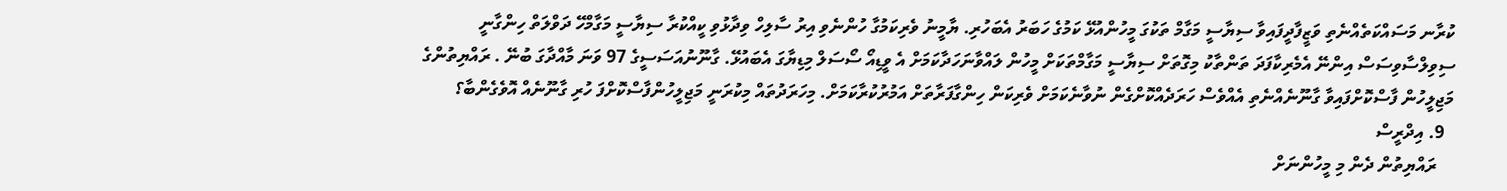ކުރާނ މަސައްކަތެއްނެތި ވަޒީފާދީފައިވާ ސިޔާސީ މަގާމް ތަކުގަ މީހުންއުޅޭ ކަމުގެ ހަބަރު އެބަހުރި. ޔާމީނު ވެރިކަމުގާ ހުންނެވި އިރު ސާލިހް ވިދާޅުވި ކީއްކުރާ ސިޔާސީ މަގާމްހޭ ދަވްލަތް ހިންގާނީ ސިވިލްސާވިސަސް އިންނޭ އެމެރިކާފަދަ ތަންތާކު މިގޮތަށް ސިޔާސީ މަގާމްތަކަށް މީހުން ލައްވާނަހަދާކަމަށް އެ ވީޑިއޯ ސޯސަލް މިޑިޔާގަ އެބައުޅޭ. ގާނޫނުއަސަސީގެ 97 ވަނަ މާއްދާގަ ބުނޭ . ރައްޔިތުންގެ މަޖިލީހުން ފާސްކޮށްފައިވާ ގާނޫނެއްނެތި އެއްވެސް ހަރަދެއްކޮށްގެން ނުވާނެކަމަށް ވެރިކަން ހިންގާފަރާތަށް އަމުރުކުރާކަމަށް. މިހަރަދުތައް މިކުރަނީ މަޖިލީހުންފާސްކޮށްފަ ހުރި ގާނޫނެއް އޮވެގެންބާ؟
  9. އިދްރީސް
    ރައްޔިތުން ދެން މި މީހުންނަށް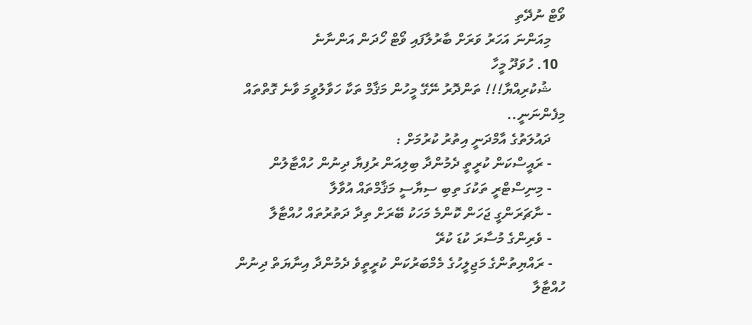ވޯޓް ނުދޭތި
    މިއަންނަ އަހަރު ވަރަށް ބާރުލާފައި ވޯޓް ހޯދަން އަންނާނެ
  10. ހުވަދޫ މީހާ
    ޝުކުރިއްޔާ!!! ތަންދޮރު ނޭގޭ މީހުން މަޤާމް ތަކާ ހަވާލުވީމަ ވާނެ ގޮތްތައް މިފެންނަނީ..
    ދައުލަތުގެ އާމްދަނީ އިތުރު ކުރުމަށް :
    - ރައީސްކަން ކުރީތީ ދެމުންދާ ބިލިއަން ރުފިޔާ ދިނުން ހުއްޓާލުން
    - މިނިސްޓްރީ ތަކުގަ ތިބި ސިޔާސީ މަޤާމްތައް އުވާލާ
    - ނާޗަރަންގީ ޖަހަން ކޮންމެ މަހަކު ބޭރަށް ތިދާ ދަތުރުތައް ހުއްޓާލާ
    - ވެރިންގެ މުސާރަ ކުޑަ ކުރޭ
    - ރައްޔިތުންގެ މަޖިލީހުގެ މެމްބަރުކަން ކުރީތީވެ ދެމުންދާ އިނާޔަތް ދިނުން ހުއްޓާލާ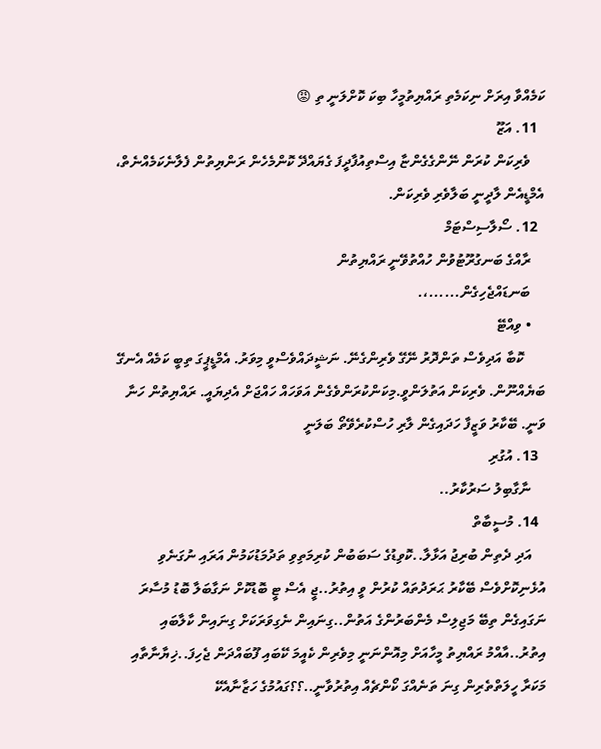ކަމެއްވާ އިރަށް ނިކަމެތި ރައްޔިތުމީހާ ބިކަ ކޮށްލަނީ ތި 😡
  11. އަޒޫ
    ވެރިކަން ކުރަން ނޭންގެގެންޏާ އިސްތިއުފާދީފަ ގެޔައްދޭ ކޮންމެހެން ރަންޔިތުން ފެލާނެކަމެއްނެތް، އެމްޑީއެން ލާދީނީ ބަލާވެރި ވެރިކަން.
  12. ސޯލާސިސްޓަމް
    ރާއްގެ ބަނގުރޫޓުވުން ހުއްތުވޭނީ ރައްޔިތުން
    ބަނޑައްޖެހިގެން......،.
    • ވިއްޓޭ
      ކޮބާ އަދިވެސް ތަންދޮރު ނޭގޭ ވެރިންގެނޭ. ނަޝީދައްވެސްވީ މިވަރު. އެމްޑީޕީގަ ތިބީ ކަމެއް އެނގޭ ބަޔެއްނޫން. ވެރިކަން އަތުލަންވީ.މިކަންކުރަންވެގެން އަވަހައް ހައްޖަށް އެދިޔައީ. ރައްޔިތުން ހަނާ ވަނީ. ބޭކާރު ވަޒީފާ ހަދައިގެން ލާރި ހުސްކުރެވޭތޯ ބަލަނީ
  13. އުގުރި
    ނާގާބިލު ސަރުކާރު..
  14. މުސީބާތް
    އަދި ދެތިން ބުރިޖު އަޅާލާ..ކޮވިޑުގެ ސަބަބުން ކުރިމަތިވި ތަދުމަޑުކަމުން އަރައި ނުގަނެވި އުޅެނިކޮށްވެސް ބޭކާރު ޙަރަދުތައް ކުރުން ވީ އިތުރު..ޖީ އެސް ޓީ ބޮޑުކޮށް ނަގާބަލާ ބޮޑު މުސާރަ ނަގައިގެން ތިބޭ މަޖިލިސް މެންބަރުންގެ އަތުން..ގިނައިން ނެގިވަރަކަށް ގިނައިން ކާލާބައި އިތުރު..އާއްމު ރައްޔިތު މީހާއަށް މިއޮންނަނީ މިވެރިން ކެއީމަ ކޭބައި ފޫބައްދަން ޖެހިފަ..ޚިޔާނާތާއި މަކަރާ ހީލަތްތެރިން ގިނަ ތަނެއްގަ ކޯންޗެއް އިތުރުވާނީ..؟؟ގައުމުގެ ހަޒާނާއެކޭ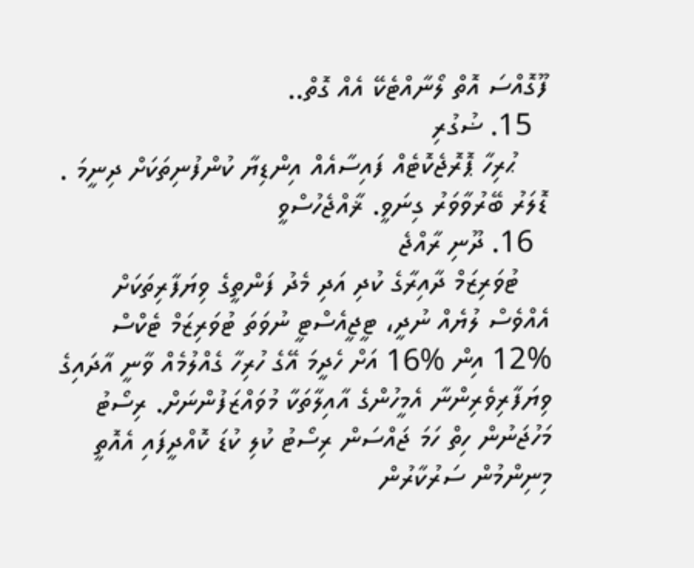ފޫގޮއްސަ އޮތް ލޯނާއްޓެކޭ އެއް ގޮތް..
  15. ޟުގުރި
    ޙުރިހާ ޕޮރޮޖެކޮޓެއް ފައިސާއެއް އިންޑިޔާ ކުންފުނިތަކަށް ދިނީމަ . ޑޮލަރު ބޭރުވާވަރު ގިނަވީ. ޜާއްޖެހުސްވީ
  16. ދޫނި ރާއްޖެ
    ޓުވަރިޒަމް ދާއިރާގެ ކުދި އަދި މެދު ފަންތީގެ ވިޔަފާރިތަކަށް އެއްވެސް ލުޔެއް ނުދީ، ޓީޖީއެސްޓީ ނުވަތަ ޓުވަރިޒަމް ޓެކްސް %12 އިން %16 އަށް ހެދީމަ އޭގެ ހުރިހާ ގެއްލުމެއް ވާނީ އާދައިގެ ވިޔަފާރިވެރިންނާ އެމީހުންގެ އާއިލާތަކާ މުވައްޒަފުންނަށް. ރިސޯޓު މަހުޖަނުން ހިތް ހަމަ ޖައްސަން ރިސޯޓު ކުލި ކުޑަ ކޮއްދީފައި އެއޮތީ މިނިންމުން ސަރުކާރުން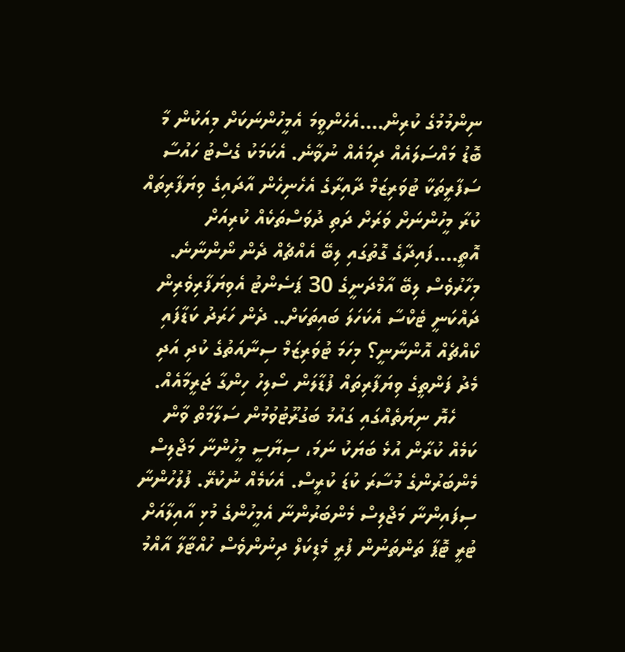ނިންމުމުގެ ކުރިން....އެހެންވީމަ އެމީހުންނަކަށް މިއަކުން މާ ބޮޑު މައްސަލައެއް ދިމައެއް ނުވާނެ. އެކަމަކު ގެސްޓު ހައުސާ ސަފާރީތަކާ ޓުވަރިޒަމް ދާއިރާގެ އެހެނިހެން އާދައިގެ ވިޔަފާރިތައް ކުރާ މީހުންނަށް ވަރަށް ދަތި ދުވަސްތަކެއް ކުރިއަށް އޮތީ....ފައިދާގެ ގޮތުގައި ލިބޭ އެއްޗެއް ދެން ނޯންނާނެ. މިހާރުވެސް ލިބޭ އާމްދަނީގެ 30 ޕަސެންޓު އެވިޔަފާރިވެރިން ދައްކަނީ ޓެކްސާ އެކަހަލަ ބައިތަކަށް.. ދެން ހަރަދު ކަޑާފައި ކޯއްޗެއް އޮންނާނީ؟ މިހަމަ ޓުވަރިޒަމް ސިނާއަތުގެ ކުދި އަދި މެދު ފަންތީގެ ވިޔަފާރިތައް ފުޑާލަން ސޯލިހު ހިންގާ ޖަރީމާއެއް.
    ހެޔޮ ނިޔަތެއްގައި ގައުމު ބަގުރޫޓުވުމުން ސަލާމަތް ވާން ކަމެއް ކުރާން އުޅެ ބަޔަކު ނަމަ، ސިޔާސީ މީހުންނާ މަޖްލިސް މެންބަރުންގެ މުސާރަ ކުޑަ ކުރީސް. އެކަމެއް ނުކުރޭ. ފުލުހުންނާ ސިފައިންނާ މަޖްލިސް މެންބަރުންނާ އެމީހުންގެ މުޅި އާއިލާއަށް ޓުރީ ޓޮޕާ ތަންތަނުން ފުރީ މެޑިކަލް ދިނުންވެސް ހުއްޓާލާ އާއްމު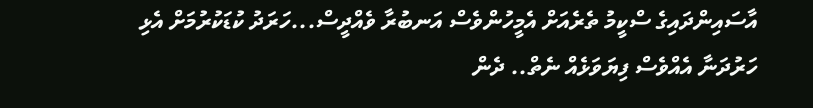އާސައިންދައިގެ ސްކީމު ތެރެއަށް އެމީހުންވެސް އަނބުރާ ވެއްދީސް...ހަރަދު ކުޑަކުރުމަށް އެޅި ހަރުދަނާ އެއްވެސް ފިޔަވަޅެއް ނެތް.. ދެން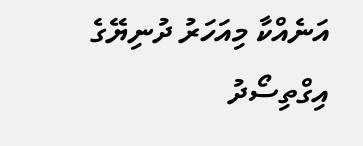އަނެއްކާ މިއަހަރު ދުނިޔޭގެ އިގްތިސޯދު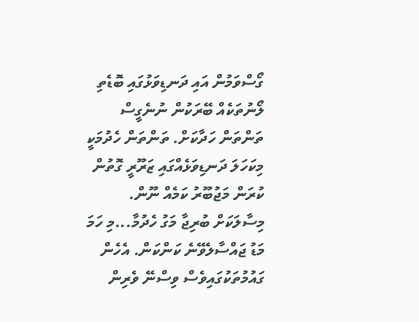ގޯސްވަމުން އައި ދަނޑިވަޅުގައި ބޮޑެތި ލޯނުތަކެއް ބޭރަކުން ނުނެގީސް ތަންތަން ހަދާކަށް. ތަންތަން ހެދުމަކީ މިކަހަލަ ދަނޑިވަޅެއްގައި ޒަރޫރީ ގޮތުން ކުރަން މަޖުބޫރު ކަމެއް ނޫން. މިސާލަކަށް ބުރިޖާ މަގު ހެދުމާ...މި ހަމަ މަޑު ޖައްސާލެވޭނެ ކަންކަން. އެހެން ގައުމުތަކުގައިވެސް ވިސްނޭ ވެރިން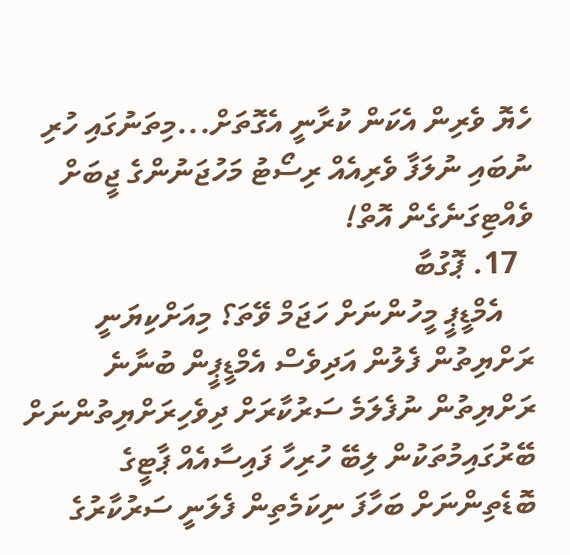ހެޔޮ ވެރިން އެކަން ކުރާނީ އެގޮތަށް...މިތަނުގައި ހުރި ނުބައި ނުލަފާ ވެރިއެއް ރިސޯޓު މަހުޖަނުންގެ ޖީބަށް ވެއްޓިގަނެގެން އޮތް!
  17. ޕޮގުބާ
    އެމްޑީޕީ މީހުންނަށް ހަޖަމް ވޭތަ؟ މިއަށްކިޔަނީ ރަށްޔިތުން ފެލުން އަދިވެސް އެމްޑީޕީން ބުނާނެ ރަށްޔިތުން ނުފެލަމެ ސަރުކާރަށް ދިވެހިރަށްޔިތުންނަށް ބޭރުގައިމުތަކުން ލިބޭ ހުރިހާ ފައިސާއެއް ޕާޓީގެ ބޮޑެތިންނަށް ބަހާފަ ނިކަމެތިން ފެލަނީ ސަރުކާރުގެ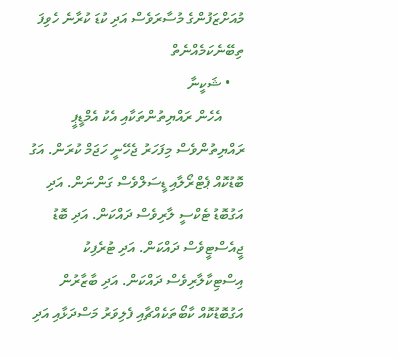މުއަށްޒަފުންގެ މުސާރަވެސް އަދި ކުޑަ ކުރާނެ ހެވިފަ ތިބޭނެކަމެއްނެތް
    • ޝަކީނާ
      އެހެން ރައްޔިތުންތަކާއި އެކު އެމްޑީޕީ ރައްޔިތުންވެސް މިފަހަރު ޖެހޭނީ ހަޖަމް ކުރަން. އަގު ބޮޑުކޮއް ޕެޓްރޯލާއި ޑީސަލްވެސް ގަންނަން. އަދި އަގުބޮޑު ޓެކްސީ ލާރިވެސް ދައްކަން. އަދި ބޮޑު ޖީއެސްޓީވެސް ދައްކަން. އަދި ޓުރެފިކު އިސްޓިކާލާރިވެސް ދައްކަން. އަދި ބާޒާރުން އަގުބޮޑުކޮއް ކާބޯތަކެއްޗާއި ފެލިވަރު މަސްދަޅާއި އަދި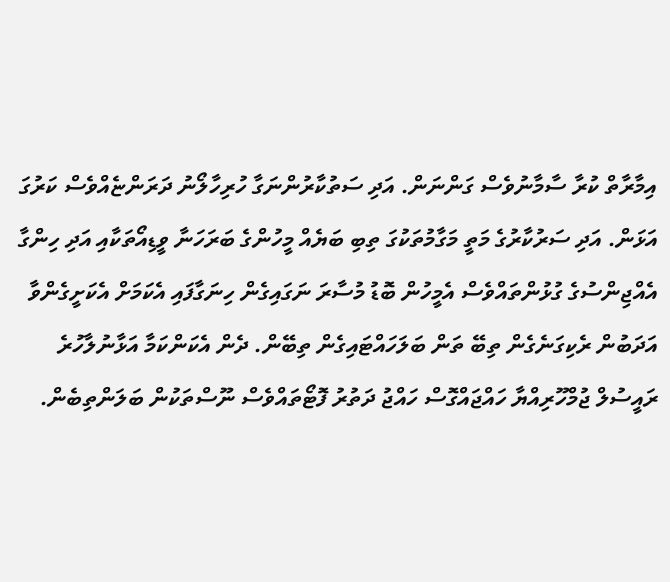އިމާރާތް ކުރާ ސާމާނުވެސް ގަންނަން. އަދި ސަތުކާރުންނަގާ ހުރިހާލޯނު ދަރަންޏެއްވެސް ކަރުގަ އަޅަން. އަދި ސަރުކާރުގެ މަތީ މަގާމުތަކުގަ ތިބި ބަޔެއް މީހުންގެ ބަރަހަނާ ވީޑިއޯތަކާއި އަދި ހިންގާ އެއްޖިންސުގެ ގުޅުންތައްވެސް އެމީހުން ބޮޑު މުސާރަ ނަގައިގެން ހިނަގާފައި އެކަމަށް އެކަށީގެންވާ އަދަބުން ރެކިގަނެގެން ތިބޭ ތަން ބަލަހައްޓައިގެން ތިބޭން. ދެން އެކަންކަމާ އަޅާނުލާހުރެ ރައީސުލް ޖުމްހޫރިއްޔާ ހައްޖައްގޮސް ހައްޖު ދަތުރު ފޮޓޯތައްވެސް ނޫސްތަކުން ބަލަންތިބެން.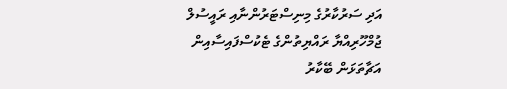އަދި ސަރުކާރުގެ މިނިސްޓަރުންނާއި ރައީސުލް ޖުމްހޫރިއްޔާ ރައްޔިތުންގެ ޓެކުސްފައިސާއިން އަޗާތަޅަން ބޭކާރު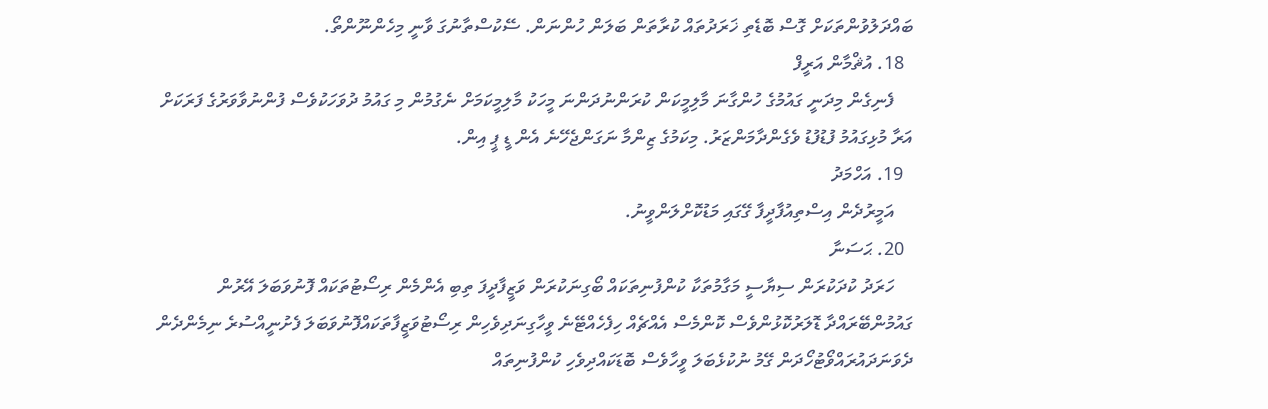ބައްދަލުވުންތަކަށް ގޮސް ބޮޑެތި ޚަރަދުތައް ކުރާތަން ބަލަން ހުންނަން. ސޭކުސްތާނުގަ ވާނީ މިހެންނޫންތޯ.
  18. އުޘްމާން އަރީފް
    ފެނިގެން މިދަނީ ގައުމުގެ ހުންގާނަ މާލިމީކަން ކުރަންނުދަންނަ މީހަކު މާލިމީކަމަށް ނެގުމުން މި ގައުމު ދުވަހަކުވެސް ފުންނުވާވަރުގެ ފަރަކަށް އަރާ މުޅިގައުމު ފުޑުފުޑު ވެގެންދާމަންޒަރު. މިކަމުގެ ޒިންމާ ނަގަންޖެހޭނެ އެން ޑީ ޕީ އިން.
  19. އަހްމަދު
    އަމީރުދެން އިސްތިއުފާދީފާ ގޭގައި މަޑުކޮށްލަންވީނު.
  20. ޙަސަނާ
    ހަރަދު ކުދަކުރަން ސިޔާސީ މަގާމުތަކާ ކުންފުނިތަކައް ބޯގިނަކުރަން ވަޒީފާދީފަ ތިބި އެންމެން ރިސޯޓުތަކައް ފޮނުވަބަލަ އޭރުން ގައުމުންބޭރައްދާ ޑޮލަރުކޮޅުންވެސް ކޮންމެސް އެއްޗެއް ހިފެހެއްޓޭނެ ވީހާގިނަދިވެހިން ރިސޯޓުވަޒީފާތަކައްފޮނުވަބަލަ ފެށުނީއްސުރެ ނިމެންދެން ދެވަނަދައުރައްވޯޓުހޯދަން ގޭމު ނުކުޅެބަލަ ވީހާވެސް ބޮޑަކައްދިވެހި ކުންފުނިތައް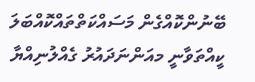ބޭނުންކޮއްގެން މަސައްކަތްތައްކޮއްބަލަ ކީއްތަވާނީ މއަންނަދައުރު ގެއްލުނިއްޔާ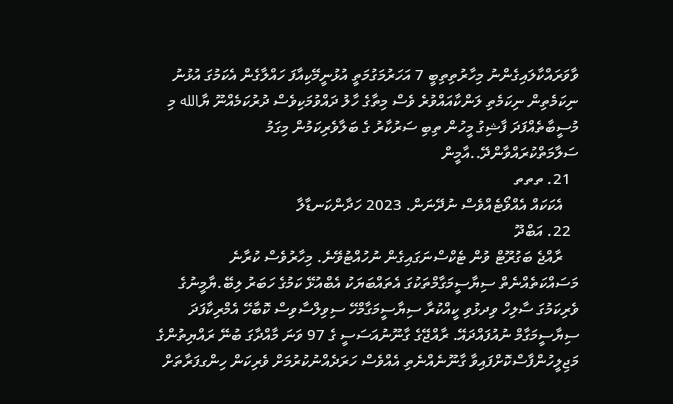ވާވަރައްކާލައިގެންނު މިހާރުތިތިބީ 7 އަހަރުމަގުމަތީ އުޅުނީމޭކިއާފަ ހައްލާގެން އެކަމުގަ އުޅުނު ނިކަމެތިން ނިކަމެތި ލަންކާއައްވުރެ ވެސް މިތާގެ ހާލު ދައްވުމަކިވެސް ދުރުކަމެއްނޫ ޔާالله މި މުސީބާތެއްފަދަ ފާޝިގު މީހުން ތިބި ސަރުކާރު ގެ ބަލާވެރިކަމުން މިގަމު ސަލާމަތްކުރައްވާންދޭ..އާމީން
  21. ތތތ
    އެކަކައް އެއްވޯޓެއްވެސް ނުދޭނަން. 2023 ހަދާންކަނޑާލާ
  22. އަބްދޫ
    ރާއްޖެ ބަގުރޫޓް ވުން ޓެކްސްނަގައިގެން ނުހުއްޓުވޭނެ. މިހާރުވެސް ކުރާނެ މަސައްކަތެއްނެތް ސިޔާސީމަގާމްތަކުގަ އެތައްބަޔަކު އެބްއުޅޭ ކަމުގެ ހަބަރު ލިބޭ.ޔާމީނުގެ ވެރިކަމުގަ ސާލިހް ވިދޅުވި ކީއްކުރާ ސިޔާސީމަގާމްހޭ ސިވިލްސާވިސް ކޮބާހޭ އެމްރިކާފަދަ ސިޔާސީމަގާމް ނުއުފައްދައޭ. ރާއްޖޭގެ ގާނޫނުއަސަސީ ގެ 97 ވަނަ މާއްދާގަ ބުނޭ ރައްޔިތުންގެ މަޖިލީހުންފާސްކޮށްފައިވާ ގާނޫނެއްނެތި އެއްވެސް ހަރަދެއްނުކުރުމަށް ވެރިކަން ހިންގފަރާތަށް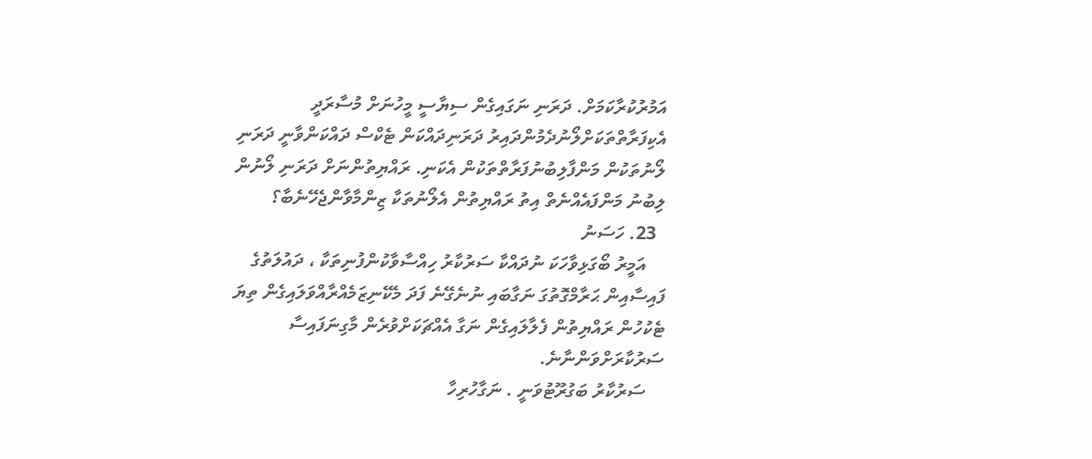އަމުރުކުރާކަމަށް. ދަރަނި ނަގައިގެން ސިޔާސީ މީހުނަށް މުސާރަދީ އެކިފަރާތްތަކަށްލޯނުދެމުންދައިރު ދަރަނިދައްކަން ޓެކްސް ދައްކަންވާނީ ދަރަނި ލޯނުތަކުން މަންފާލިބުނުފަރާތްތަކުން އެކަނި. ރައްޔިތުންނަށް ދަރަނި ލޯނުން ލިބުނު މަންފައެއްނެތް އިތު ރައްޔިތުން އެލޯނުތަކާ ޒިންމާވާންޖެހޭނެބާ؟
  23. ހަސަނު
    އަމީރު ބޯގަޅިވާހަކަ ނުދައްކާ ސަރުކާރު ހިއްސާވާކުންފުނިތަކާ ، ދައުލަތުގެ ފައިސާއިން ޙަރާމްގޮތުގަ ނަގާބައި ނުނެގޭނެ ފަދަ މެކޭނިޒަމެއްރާއްވަލައިގެން ތިޔަ ޓެކުހުން ރައްޔިތުން ފެލާލައިގެން ނަގާ އެއްޗަކަށްވުރެން މާގިނަފައިސާ ސަރުކާރަށްވަންނާނެ.
    ސަރުކާރު ބަގުރޫޓުވަނީ . ނަގާހުރިހާ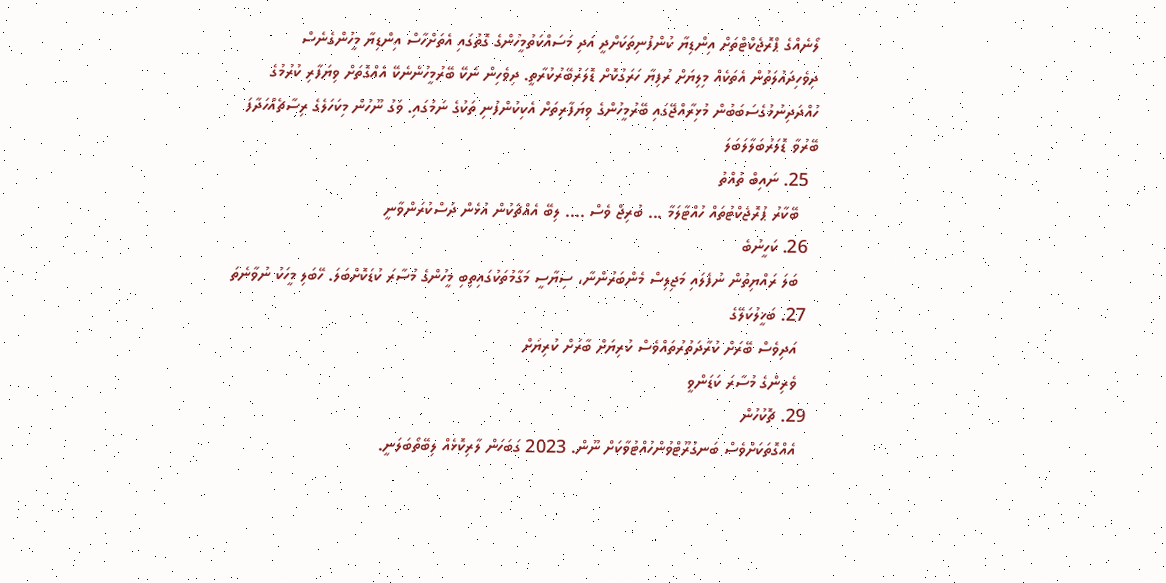ލޯނެއްގެ ޕްރޮޖެކްޓްތަށް އިންޑިޔާ ކުންފުނިތަކަށްދީ އަދި މަސައްކަތުމީހުންގެ ގޮތުގައި އެތަށްހާސް އިންޑިޔާ މީހުންގެނެސް ދިވެހިދައުލަތުން އެތަކެއް މިލިޔަށް ރުފިޔާ ހަރަގުކޮށް ޑޮލަރުބޭރުކުރާތީ. ދިވެހިން ނެކޭ ބޭރުމީހުންނެކޭ އެއްގޮތަށް ވިޔަފާރި ކުރުމުގެ ހުއްދަދިނުމުގެސަބަބުން މުޅިރާއްޖޭގައި ބޭރުމީހުންގެ ވިޔަފާރިތަށް އެކިކުންފުނި ތަކުގެ ނަމުގައި. ވަގު ނޫހުން މިކަހަލެގެ ރިސާޗެއްހަދާފަ ބޭރުވާ ޑޮލަރުބަލާލަބަލަ
  25. ނައިބް ތުއްތު
    ބޭކާރު ޕުރޮޖެކްޓުތައް ހުއްޓާލަމާ ... ބުރިޖް ވެސް .... ލިބޭ އެއްޗަކުން އުޅެން ދަސްކުރަންވާނީ
  26. ކަހީނުބެ
    ބަލަ ރައްޔިތުން ނުފެލައި މަޖިލިސް މެންބަރުންނާ، ސިޔާސީ މަގާމުތަކުގައިތިބި މީހުންގެ މުސާރަ ކުޑަކޮށްބަލަ. ހޭބަލި މީހަކު ނުވާނެތަ
  27. ބަޚީލުކަލޭގެ
    އަދިވެސް ބޭރަށް ކުރާދަތުރުތައްވެސް ކުރިޔަށް ބާރަށް ކުރިޔަށް
    ވެރިންގެ މުސާރަ ކަޑަންވީ
  29. ޗޮކުހުން
    އެއްގޮތަކަށްވެސް ބަނގުރޫޓްވުންހުއްޓުވާކަށް ނޫން. 2023 ގަބަހަން ލާރިކޮޅެއް ލިބޭތޯބަލަނީ.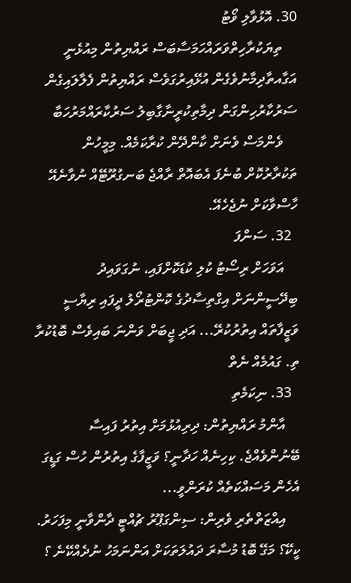30. އޮޅުވާލި ވޯޓު
    ތިޔަކުރާހިތްވަރައްހަމަސާބަސް ރައްޔިތުން މިއުޅެނީ އަގާއތާދިމާނުވެގެން އުޅޭއިރުގަވެސް ރައްޔިތުން ފެލާލައިގެން ސަރުކާރުހިންގަން ދިމާތިކުރީނާގާބިލު ސަރުކާރައްމަރުހަބާ
    ވެންމަސް ވެނަށް ކާންދޭން ކުރާކަމެއް. މިމީހުން ތަކުރާރުކޮށް ބުނެފަ އެބައޮތް ރާއްޖެ ބަނގުރޫޓޭއް ނުވާނެއޭ ހާސްވާކަށް ނުޖެހެއޭ.
  32. ސަންފަ
    އަވަހަށް ރިސޯޓު ކުލި ކުޑަކޮށްފައި، ނުގަވައިދު ބިދޭސީންނަށް އިގްތިސާދުގެ ކޮންޓުރޯލު ދީފައި ރިޔާސީ ވަޒީފާތައް އިތުރުކުރޭ... އަދި ޖީބަށް ވަންނަ ބައިވެސް ބޮޑުކުރާ ތި. ގައުމެއް ނެތް
  33. ނިކަމެތި
    އާންމު ރައްޔިތުން: ދިރިއުޅުމަށް އިތުރު ފައިސާ ބޭނުންވެއްޖެ. ކިހިނެއް ހަދާނީ؟ ވަޒީފާގެ އިތުރުން ހުސް ގަޑީގަ އެހެން މަސައްކަތެއް ކުރަންވީ...
    އިއްޒަތްތެރި ވެރިން: ސިންގަޕޫރު ޗުއްޓީ ދާންވާނީ މިފަހަރު. ކީކޭ؟ މަގޭ ބޮޑު މުސާރަ ދައުލަތަކަށް އަންނަމަހު ނުދެއްކޭނެ ؟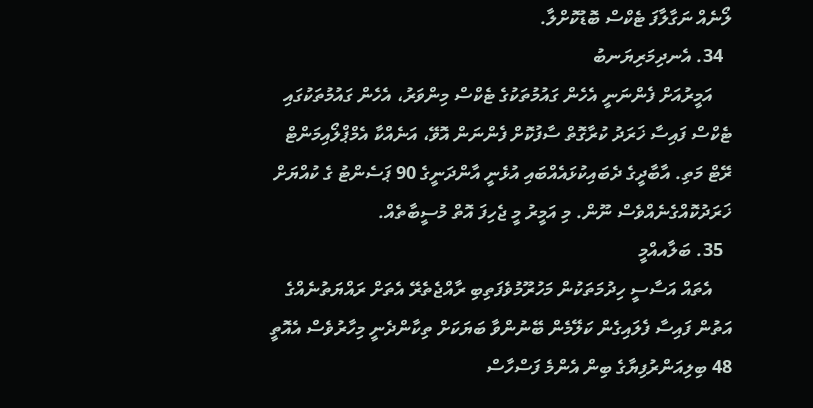ލޯނެއް ނަގާލާފަ ޓެކްސް ބޮޑުކޮށްލާ.
  34. އެނދިމަރިޔަނބު
    އަމީރުއަށް ފެންނަނީ އެހެން ގައުމުތަކުގެ ޓެކްސް މިންވަރު، އެހެން ގައުމުތަކުގައި ޓެކްސް ފައިސާ ޚަރަދު ކުރާގޮތް ސާފުކޮށް ފެންނަން އޮވޭ، އަނެއްކާ އެމްޕްލޯއިމަންޓް ރޭޓް މަތި. އާބާދީގެ ދެބައިކުޅައެއްބައި އުޅެނީ އާންދަނީގެ 90 ޕަސެންޓު ގެ ކުއްޔަށް ޚަރަދުކޮއްގެނެއްވެސް ނޫން. މި އަމީރު މީ ޖެހިފަ އޮތް މުސީބާތެއް.
  35. ބަލާއއްމީ
    އެތައް އަސާސީ ހިދުމަތަކުން މަހުރޫމުވެފަތިބި ރާއްޖެތެރޭ އެތަށް ރައްޔަތުނެއްގެ އަތުން ފައިސާ ފެލައިގެން ކަލޭމެން ބޭނުންވާ ބަޔަކަށް ތިކާންދެނީ މިހާރުވެސް އެއޮތީ 48 ބިލިއަންރުފިޔާގެ ބިން އެންމެ ފަސްހާސް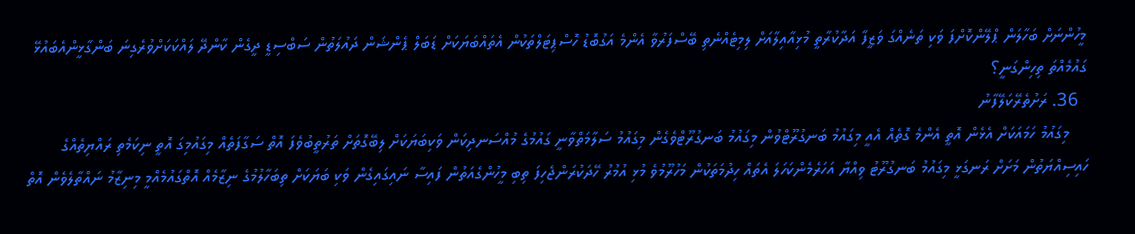މީހުންނަށް ބަހާލަން ޕްލޭންކޮށްފަ ވަކި ތަނެއްގަ ވަޒީފާ އަދާކުރާތީ މުޅިއާއިލާއަށް ލިމިޓެއްނެތި ބޭސްފަރުވާ އެންމެ އަގުބޮޑު ހޮސްޕިޓަލްތަކުން އެތައްބަޔަކަށް ޑަބަލް ޕެންޝަން ދައުލަތުން ސަބްސިޑީ ދީގެން ކާންދޭ ލައްކަކަށްވުރެގިނަ ބަންގާޅީންއެބައުޅޭ ގައުމެއްތަ ތިހިންގަނީ؟
  36. ރަށުތެރޭކަލޭފާނު
    މިގައުމު ހަމައަކަށް އެޅެން އޮތީ އެންމެ ގޮތެއް އެއީ މިގައުމު ބަނގުރޫޓްވުން މިގައުމު ބަނގުރޫޓްވެގެން މިގައުމު ސަލާމަތްވާނީ ގައުމުގެ މުއްސަނދިކަން ވަކިބަޔަކަށް ލިބޭގޮތަށް ތަރުތީބުވެފަ އޮތް ސަގާފަތެއް މިގައުމިގަ އޮތީ ނިކަމެތި ރައްޔިތެއްގެ ހައިސިއްޔަތުން މަށަށް ރަނގަޅީ މިގައުމު ބަނގުރޫޓު ވިއްޔާ އަހަރެމެންކަހަލަ އެތައް ހިދުމަތަކުން މަހުރޫމުވެ މުޅި އުމުރު ހޭދަކުރަންޖެހިފަ ތިބި މީހުންގެއަތުން ފައިސާ ނައިގައިގެން ވަކި ބަޔަކަށް ތިބަހާލުމުގެ ނިޒާމެއް އޮތްގައުމެއްމީ މިނިޒާމު ނައްތާލެވެން އޮތް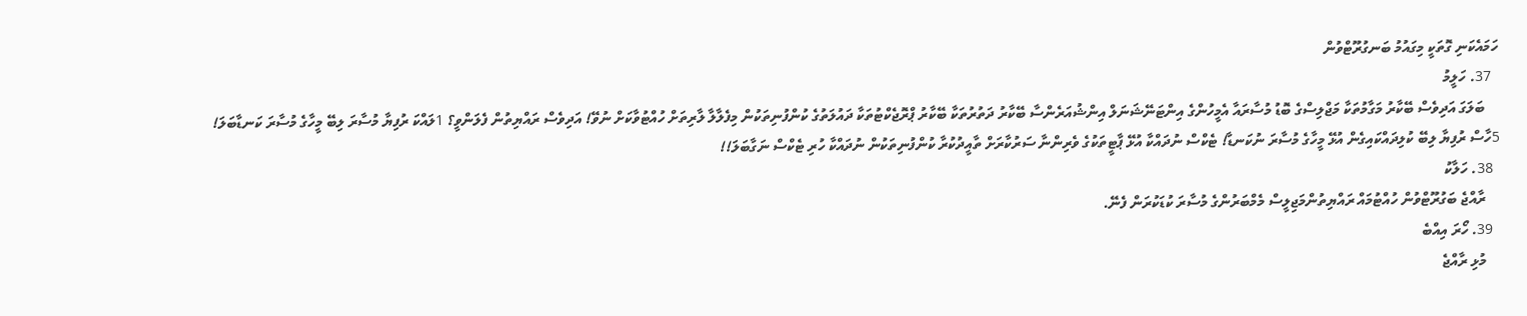ހަމައެކަނި ގޮތަކީ މިގައުމު ބަނގުރޫޓްވުން
  37. ހަލީމު
    ބަލަގަ އަދިވެސް ބޭކާރު މަގާމުތަކާ މަޖްލިސްގެ ބޮޑު މުސާރައާ އެމީހުންގެ އިންޓަނޭޝަނަލް އިންޝުއަރެންސާ ބޭކާރު ދަތުރުތަކާ ބޭކާރު ޕްރޮޖެކްޓުތަކާ ދައުލަތުގެ ކުންފުނިތަކުން މިފެލާލާ ލާރިތަށް ހުއްޓުވާކަށް ނުވޭ! އަދިވެސް ރައްޔިތުން ފެލަންވީ؟ 1ލައްކަ ރުފިޔާ މުސާރަ ލިބޭ މީހާގެ މުސާރަ ކަނޑާބަލަ! 5ހާސް ރުފިޔާ ލިބޭ ކުލިދައްކައިގެން އުޅޭ މީހާގެ މުސާރަ ނުކަނޑާ! ޓެކްސް ނުދައްކާ އުޅޭ ޕާޓީތަކުގެ ވެރިންނާ ސަރުކާރަށް ތާއީދުކުރާ ކުންފުނިތަކުން ނުދައްކާ ހުރި ޓެކްސް ނަގާބަލަ!!
  38. ހަލާކު
    ރާއްޖެ ބަގުރޫޓްވުން ހުއްޓުމައް ރައްޔިތުންމަޖިލީސް މެމްބަރުންގެ މުސާރަ ކުޑަކުރަން ފެނޭ.
  39. ހޯރަ އިއްބެ
    މުޅި ރާއްޖެ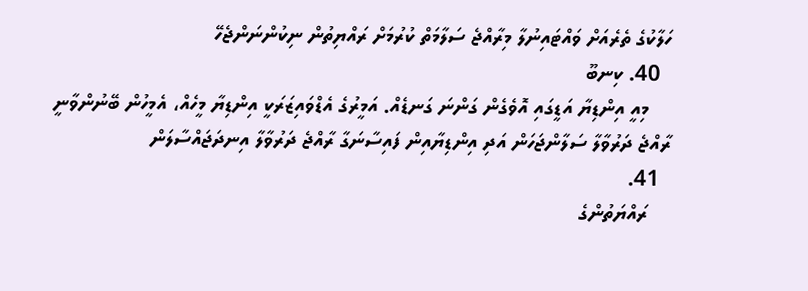ހަލާކުގެ ތެރެއަށް ވައްޓައިނުލާ މިރާއްޖެ ސަލާމަތް ކުރުމަށް ރައްޔިތުން ނިކުންނަންޖެހޭ
  40. ކިނބޫ
    މިއީ އިންޑިޔާ އަޑީގައި އޮވެގެން ގަންނަ ގަނޑެއް. އަމީރުގެ އެޑްވައިޒަރަކީ އިންޑިޔާ މީހެއް، އެމީހުން ބޭނުންވާނީ ރާއްޖެ ދަރުވާލާ ސަލާންޖަހަން އަދި އިންޑިޔާއިން ފައިސާނަގާ ރާއްޖެ ދަރުވާލާ އިނދަޖައްސާލަން
  41.
    ރައްޔަތުންގެ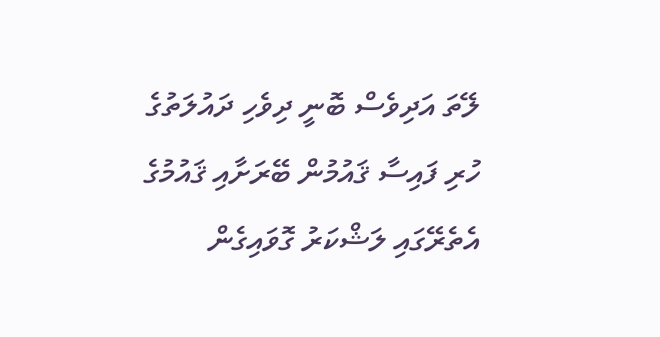ލޭތަ އަދިވެސް ބޮނީ ދިވެހި ދައުލަތުގެ ހުރި ފައިސާ ޤައުމުން ބޭރަށާއި ޤައުމުގެ އެތެރޭގައި ލަޝްކަރު ގޮވައިގެން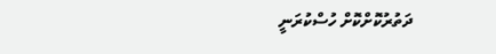ދަތުރުކޮށްކޮށް ހުސްކުރަނީ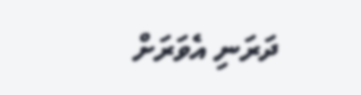ދަރަނި އެވަރަށް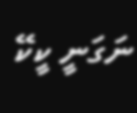ނަގަނީ ކީކޭ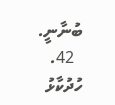ބުނާނީ.
  42. ހުދުކާޅު